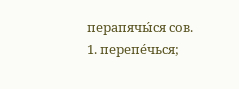перапячы́ся сов.
1. перепе́чься;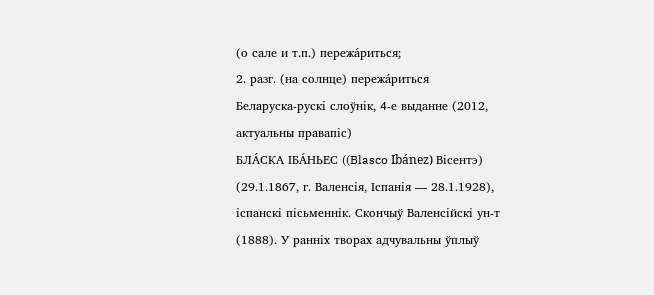(о сале и т.п.) пережа́риться;
2. разг. (на солнце) пережа́риться
Беларуска-рускі слоўнік, 4-е выданне (2012, актуальны правапіс)
БЛА́СКА ІБА́НЬЕС ((Blasco Ibánez) Вісентэ) (29.1.1867, г. Валенсія, Іспанія — 28.1.1928),
іспанскі пісьменнік. Скончыў Валенсійскі ун-т (1888). У ранніх творах адчувальны ўплыў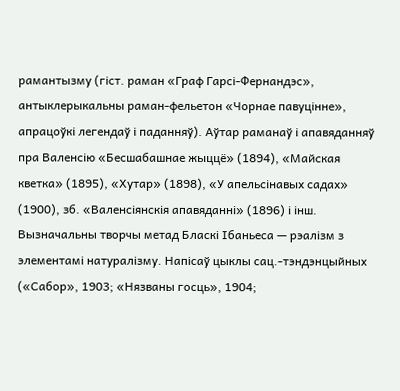рамантызму (гіст. раман «Граф Гарсі-Фернандэс», антыклерыкальны раман-фельетон «Чорнае павуцінне», апрацоўкі легендаў і паданняў). Аўтар раманаў і апавяданняў пра Валенсію «Бесшабашнае жыццё» (1894), «Майская кветка» (1895), «Хутар» (1898), «У апельсінавых садах» (1900), зб. «Валенсіянскія апавяданні» (1896) і інш. Вызначальны творчы метад Бласкі Ібаньеса — рэалізм з элементамі натуралізму. Напісаў цыклы сац.-тэндэнцыйных («Сабор», 1903; «Нязваны госць», 1904;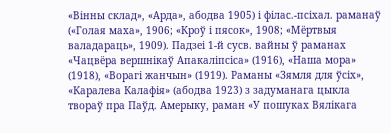«Вінны склад», «Арда», абодва 1905) і філас.-псіхал. раманаў («Голая маха», 1906; «Кроў і пясок», 1908; «Мёртвыя валадараць», 1909). Падзеі 1-й сусв. вайны ў раманах «Чацвёра вершнікаў Апакаліпсіса» (1916), «Наша мора» (1918), «Ворагі жанчын» (1919). Раманы «Зямля для ўсіх», «Каралева Калафія» (абодва 1923) з задуманага цыкла твораў пра Паўд. Амерыку, раман «У пошуках Вялікага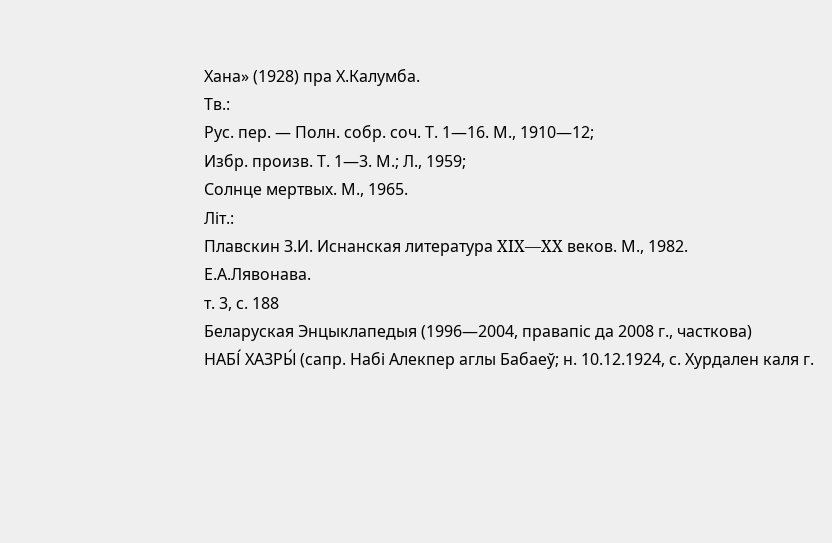Хана» (1928) пра Х.Калумба.
Тв.:
Рус. пер. — Полн. собр. соч. Т. 1—16. М., 1910—12;
Избр. произв. Т. 1—3. М.; Л., 1959;
Солнце мертвых. М., 1965.
Літ.:
Плавскин З.И. Иснанская литература XIX—XX веков. М., 1982.
Е.А.Лявонава.
т. 3, с. 188
Беларуская Энцыклапедыя (1996—2004, правапіс да 2008 г., часткова)
НАБІ́ ХАЗРЫ́ (сапр. Набі Алекпер аглы Бабаеў; н. 10.12.1924, с. Хурдален каля г.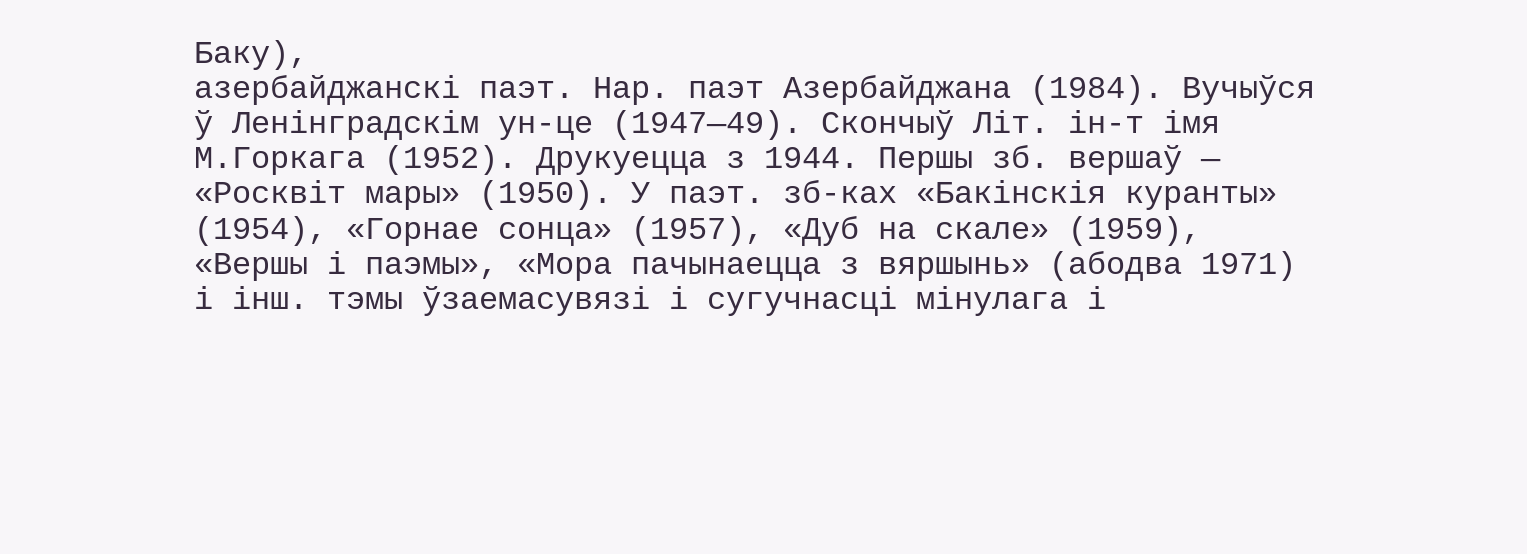Баку),
азербайджанскі паэт. Нар. паэт Азербайджана (1984). Вучыўся ў Ленінградскім ун-це (1947—49). Скончыў Літ. ін-т імя М.Горкага (1952). Друкуецца з 1944. Першы зб. вершаў — «Росквіт мары» (1950). У паэт. зб-ках «Бакінскія куранты» (1954), «Горнае сонца» (1957), «Дуб на скале» (1959), «Вершы і паэмы», «Мора пачынаецца з вяршынь» (абодва 1971) і інш. тэмы ўзаемасувязі і сугучнасці мінулага і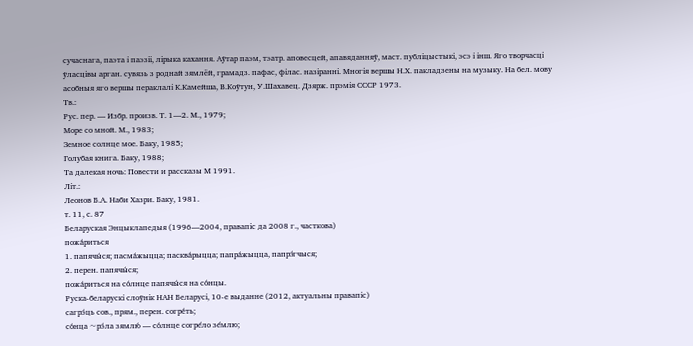сучаснага, паэта і паэзіі, лірыка кахання. Аўтар паэм, тэатр. аповесцей, апавяданняў, маст. публіцыстыкі, эсэ і інш. Яго творчасці ўласцівы арган. сувязь з роднай зямлёй, грамадз. пафас, філас. назіранні. Многія вершы Н.Х. пакладзены на музыку. На бел. мову асобныя яго вершы пераклалі К.Камейша, В.Коўтун, У.Шахавец. Дзярж. прэмія СССР 1973.
Тв.:
Рус. пер. — Избр. произв. Т. 1—2. М., 1979;
Море со мной. М., 1983;
Земное солнце мое. Баку, 1985;
Голубая книга. Баку, 1988;
Та далекая ночь: Повести и рассказы М 1991.
Літ.:
Леонов Б.А. Наби Хазри. Баку, 1981.
т. 11, с. 87
Беларуская Энцыклапедыя (1996—2004, правапіс да 2008 г., часткова)
пожа́риться
1. папячы́ся; пасма́жыцца; пасква́рыцца; папра́жыцца, папрэ́гчыся;
2. перен. папячы́ся;
пожа́риться на со́лнце папячы́ся на со́нцы.
Руска-беларускі слоўнік НАН Беларусі, 10-е выданне (2012, актуальны правапіс)
сагрэ́ць сов., прям., перен. согре́ть;
со́нца ~рэ́ла зямлю́ — со́лнце согре́ло зе́млю;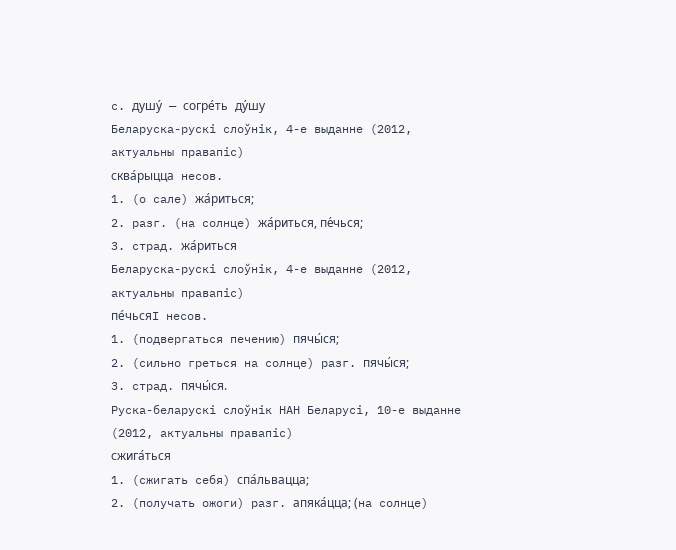с. душу́ — согре́ть ду́шу
Беларуска-рускі слоўнік, 4-е выданне (2012, актуальны правапіс)
сква́рыцца несов.
1. (о сале) жа́риться;
2. разг. (на солнце) жа́риться, пе́чься;
3. страд. жа́риться
Беларуска-рускі слоўнік, 4-е выданне (2012, актуальны правапіс)
пе́чьсяI несов.
1. (подвергаться печению) пячы́ся;
2. (сильно греться на солнце) разг. пячы́ся;
3. страд. пячы́ся.
Руска-беларускі слоўнік НАН Беларусі, 10-е выданне (2012, актуальны правапіс)
сжига́ться
1. (сжигать себя) спа́львацца;
2. (получать ожоги) разг. апяка́цца; (на солнце)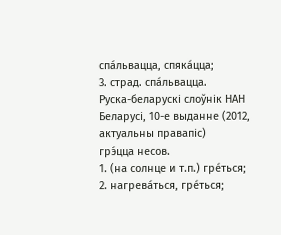спа́львацца, спяка́цца;
3. страд. спа́львацца.
Руска-беларускі слоўнік НАН Беларусі, 10-е выданне (2012, актуальны правапіс)
грэ́цца несов.
1. (на солнце и т.п.) гре́ться;
2. нагрева́ться, гре́ться;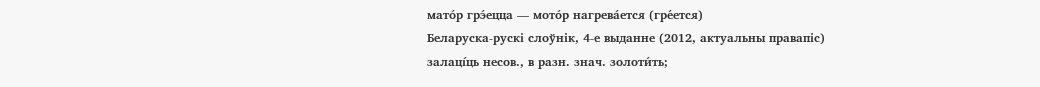мато́р грэ́ецца — мото́р нагрева́ется (гре́ется)
Беларуска-рускі слоўнік, 4-е выданне (2012, актуальны правапіс)
залаці́ць несов., в разн. знач. золоти́ть;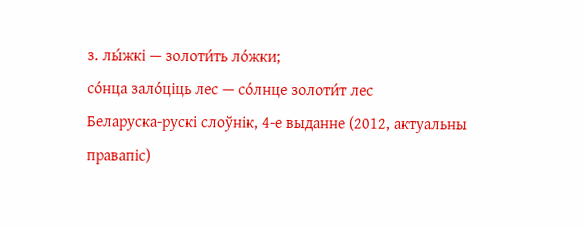з. лы́жкі — золоти́ть ло́жки;
со́нца зало́ціць лес — со́лнце золоти́т лес
Беларуска-рускі слоўнік, 4-е выданне (2012, актуальны правапіс)